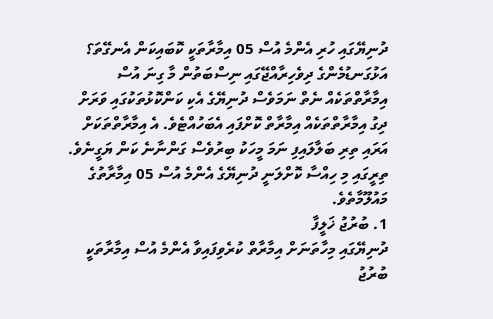ދުނިޔޭގައި ހުރި އެންމެ އުސް 05 އިމާރާތަކީ ކޮބައިކަން އެނގޭތަ؟
އަޅުގަނޑުމެންގެ ދިވެހިރާއްޖޭގައި ނިސްބަތުން މާ ގިނަ އުސް އިމާރާތްތަކެއް ނެތް ނަމަވެސް ދުނިޔޭގެ އެކި ކަންކޮޅުތަކުގައި ވަރަށް ދިގު އިމާރާތްތަކެއް އިމާރާތް ކޮށްފައި އެބަހުއްޓެވެ. އެ އިމާރާތްތަކަށް އަރައި ތިރި ބަލާލައިފި ނަމަ މީހަކު ބިރުވެސް ގަންނާނެ ކަން ޔަގީނެވެ. ތިރީގައި މި ހިއްސާ ކޮށްލަނީ ދުނިޔޭގެ އެންމެ އުސް 05 އިމާރާތުގެ މައުލޫމާތެވެ.
1. ބުރުޖު ޚަލީފާ
ދުނިޔޭގައި މިހާތަނަށް އިމާރާތް ކުރެވިފައިވާ އެންމެ އުސް އިމާރާތަކީ ބުރުޖު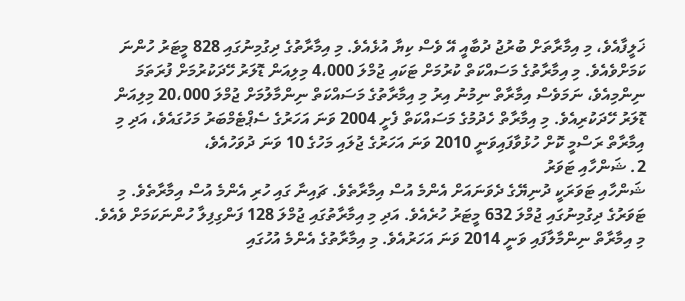ޚަލީފާއެވެ، މި އިމާރާތަށް ބުރުޖު ދުބާއީ އޭ ވެސް ކިޔާ އުޅެއެވެ. މި އިމާރާތުގެ ދިގުމިނުގައި 828 މީޓަރު ހުންނަ ކަމަށްވެއެވެ. މި އިމާރާތުގެ މަސައްކަތް ކުރުމަށް ޓަކައި ޖުމްލަ 4،000 މިލިއަން ޑޮލަރު ހޭދަކުރުމަށް ފުރަތަމަ ނިންމިއެވެ، ނަމަވެސް އިމާރާތް ނިމުނު އިރު މި އިމާރާތުގެ މަސައްކަތް ނިންމާލުމަށް ޖުމްލަ 20،000 މިލިއަން ޑޮލަރު ހޭދަކުރިއެވެ. މި އިމާރާތް ހެދުމުގެ މަސައްކަތް ފެށީ 2004 ވަނަ އަހަރުގެ ސެޕްޓެމްބަރު މަހުގައެވެ، އަދި މި އިމާރާތް ރަސްމީ ކޮށް ހުޅުވާފައިވަނީ 2010 ވަނަ އަހަރުގެ ޖުލައި މަހުގެ 10 ވަނަ ދުވަހުއެވެ،
2. ޝަންހާއި ޓަވަރު
ޝަންހާއި ޓަވަރަކީ ދުނިޔޭގެ ދެވަނައަށް އެންމެ އުސް އިމާރާތެވެ. ޗައިނާ ގައި ހުރި އެންމެ އުސް އިމާރާތެވެ. މި ޓަވަރުގެ ދިގުމިނުގައި ޖުމްލަ 632 މީޓަރު ހުރެއެވެ. އަދި މި އިމާރާތުގައި ޖުމްލަ 128 ފަންގިފިލާ ހުންނަކަމަށް ވެއެވެ. މި އިމާރާތް ނިންމާލާފައި ވަނީ 2014 ވަނަ އަހަރުއެވެ. މި އިމާރާތުގެ އެންމެ އުހުގައި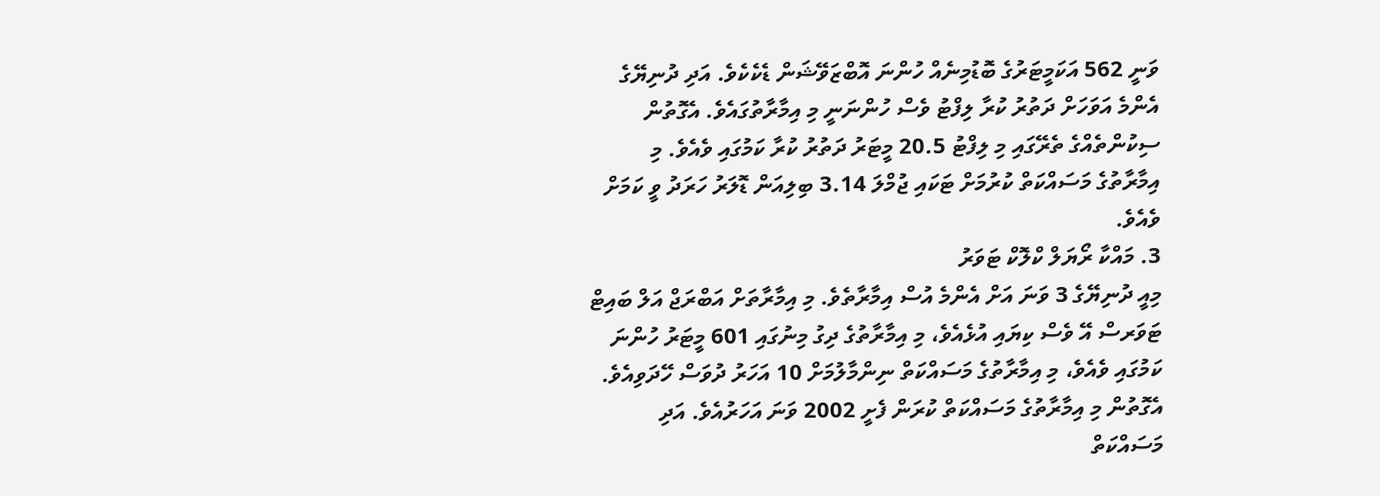ވަނީ 562 އަކަމީޓަރުގެ ބޮޑުމިނެއް ހުންނަ އޮބްޒަވޭޝަން ޑެކެކެވެ. އަދި ދުނިޔޭގެ އެންމެ އަވަހަށް ދަތުރު ކުރާ ލިފްޓު ވެސް ހުންނަނީ މި އިމާރާތުގައެވެ. އެގޮތުން ސިކުންތެއްގެ ތެރޭގައި މި ލިފްޓު 20.5 މީޓަރު ދަތުރު ކުރާ ކަމުގައި ވެއެވެ. މި އިމާރާތުގެ މަސައްކަތް ކުރުމަށް ޓަކައި ޖުމްލަ 3.14 ބިލިއަން ޑޮލަރު ހަރަދު ވީ ކަމަށް ވެއެވެ.
3. މައްކާ ރޯޔަލް ކްލޮކް ޓަވަރު
މިއީ ދުނިޔޭގެ 3 ވަނަ އަށް އެންމެ އުސް އިމާރާތެވެ. މި އިމާރާތަށް އަބްރަޖް އަލް ބައިޓް ޓަވަރސް އޭ ވެސް ކިޔައި އުޅެއެވެ، މި އިމާރާތުގެ ދިގު މިނުގައި 601 މީޓަރު ހުންނަ ކަމުގައި ވެއެވެ، މި އިމާރާތުގެ މަސައްކަތް ނިންމާލުމަށް 10 އަހަރު ދުވަސް ހޭދަވިއެވެ. އެގޮތުން މި އިމާރާތުގެ މަސައްކަތް ކުރަން ފެށީ 2002 ވަނަ އަހަރުއެވެ. އަދި މަސައްކަތް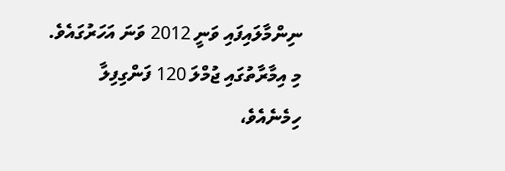ނިންމާލައިފައި ވަނީ 2012 ވަނަ އަހަރުގައެވެ. މި އިމާރާތުގައި ޖުމްލަ 120 ފަންގިފިލާ ހިމެނެއެވެ،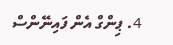4. ޕިންގް އެން ފައިނޭންސް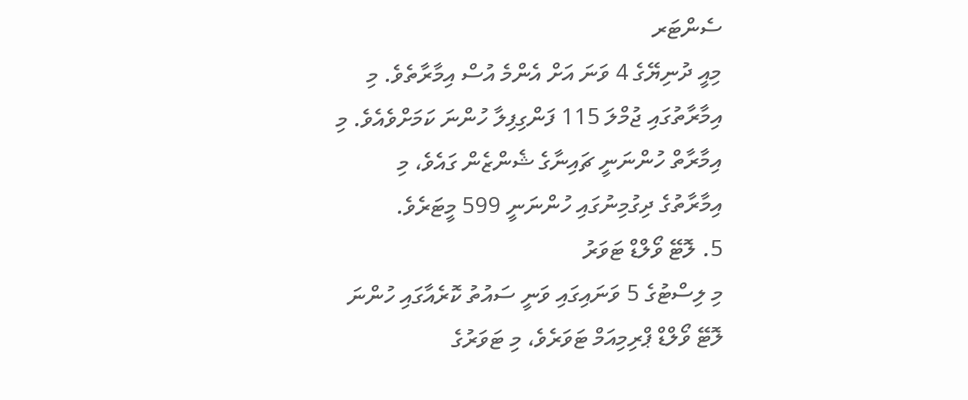ސެންޓަރ
މިއީ ދުނިޔޭގެ 4 ވަނަ އަށް އެންމެ އުސް އިމާރާތެވެ. މި އިމާރާތުގައި ޖުމްލަ 115 ފަންގިފިލާ ހުންނަ ކަމަށްވެއެވެ. މި އިމާރާތް ހުންނަނީ ޗައިނާގެ ޝެންޒެން ގައެވެ، މި އިމާރާތުގެ ދިގުމިނުގައި ހުންނަނީ 599 މީޓަރެވެ.
5. ލޮޓޭ ވޯލްޑް ޓަވަރު
މި ލިސްޓުގެ 5 ވަނައިގައި ވަނީ ސައުތު ކޮރެއާގައި ހުންނަ ލޮޓޭ ވޯލްޑް ޕްރިމިއަމް ޓަވަރެވެ، މި ޓަވަރުގެ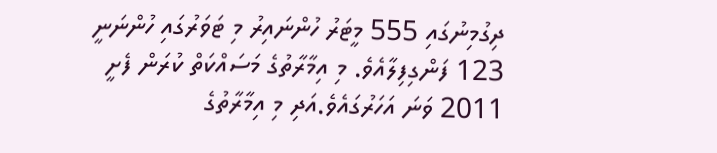ދިގުމިނުގައި 555 މީޓަރު ހުންނައިރު މި ޓަވަރުގައި ހުންނަނީ 123 ފަންގިފިލާއެވެ. މި އިމާރާތުގެ މަސައްކަތް ކުރަން ފެށީ 2011 ވަނަ އަހަރުގައެވެ.އަދި މި އިމާރާތުގެ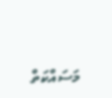މަސައްކަތް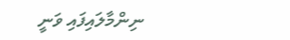ނިންމާލައިފައި ވަނީ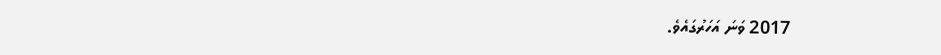2017 ވަނަ އަހަރުގައެވެ.